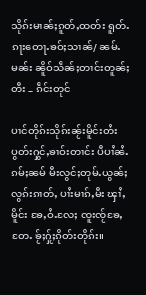သိုၵ်းမၢၼ်ႈၵူတ်ႇထတ်း ရူတ်ႉၵႃးတေႃႉၶဝ်ႈသၢၼ်/ ၼမ်ႉမၼ်း ၼိူဝ်သဵၼ်ႈတၢင်းတူၼ်ႈတီး – ၵဵင်းတုင်

ပၢင်တိုၵ်းသိုၵ်းၼႂ်းမိူင်းတႆးပွတ်းႁွင်ႇၶၢဝ်းတၢင်း ပီပၢႆၼႆႉ ၵမ်ႈၼမ် မီးလွင်ႈတုမ်ႉယွၼ်ႈလွၵ်းၵၢတ်ႇ ပၢႆးမၢၵ်ႇမီး ၾၢႆႇမိူင်း ၶႄႇဝႆႉလႄႈ ၸူးၸႂ်ၶႄႇတႄႉ ၶႂ်ႈႁႂ်ႈၵိုတ်းတိုၵ်း။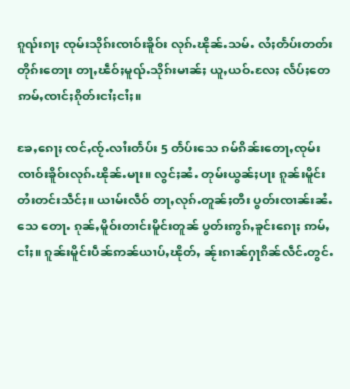ၵူၺ်းၵႃႈ ၸုမ်းသိုၵ်းၸၢဝ်းၶိူဝ်း လုၵ်ႉၽိုၼ်ႉသမ်ႉ လႆႈတႅပ်းတတ်း တိုၵ်းတေႃး တႃႇၽဵဝ်ႈမူၺ်ႉသိုၵ်းမၢၼ်ႈ ယူႇယဝ်ႉလႄႈ လႅပ်ႈတေဢမ်ႇၸၢင်ႈၵိုတ်းငၢႆႈငၢႆႈ။

ၶႄႇၵေႃႈ ၸင်ႇၸႂ်ႉလၢႆးတႅပ်း 5 တႅပ်းသေ ၵမ်ၵိၼ်းတေႃႇၸုမ်းၸၢဝ်းၶိူဝ်းလုၵ်ႉၽိုၼ်ႉမႃး။ လွင်ႈၼႆႉ တုမ်းယွၼ်ႈပႃး ၵူၼ်းမိူင်းတႆးတင်းသဵင်ႈ။ ယၢမ်းလဵဝ် တႃႇလုၵ်ႉတူၼ်ႈတီး ပွတ်းၸၢၼ်းၼႆႉသေ တေႃႉ ၵုၼ်ႇမိူဝ်းတၢင်းမိူင်းတူၼ် ပွတ်းဢွၵ်ႇၶူင်းၵေႃႈ ဢမ်ႇငၢႆႈ။ ၵူၼ်းမိူင်းပဵၼ်ဢၼ်ယၢပ်ႇၽိုတ်ႇ ၼႂ်းၵၢၼ်ႁႃၵိၼ်လဵင်ႉတွင်ႉ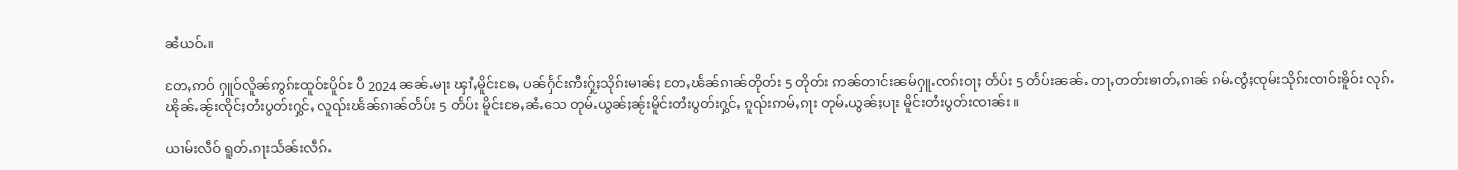ၼႆယဝ်ႉ။

တႄႇဢဝ် ႁူဝ်လိူၼ်ဢွၵ်ႊထူဝ်ႊပိူဝ်ႊ ပီ 2024 ၼၼ်ႉမႃး ၾၢႆႇမိူင်းၶႄႇ ပၼ်ႁႅင်းဢီးႁႂ်ႈသိုၵ်းမၢၼ်ႈ တႄႇၽႅၼ်ၵၢၼ်တိုတ်း 5 တိုတ်း ဢၼ်တၢင်းၼမ်ႁူႉၸၵ်းဝႃႈ တႅပ်း 5 တႅပ်းၼၼ်ႉ တႃႇတတ်းၶၢတ်ႇၵၢၼ် ၵမ်ႉၸွႆႈၸုမ်းသိုၵ်းၸၢဝ်းၶိူဝ်း လုၵ်ႉၽိုၼ်ႉၼႂ်းၸိုင်ႈတႆးပွတ်းႁွင်ႇ လူၺ်းၽႅၼ်ၵၢၼ်တႅပ်း 5 တႅပ်း မိူင်းၶႄႇၼႆႉသေ တုမ်ႉယွၼ်ႈၼႂ်းမိူင်းတႆးပွတ်းႁွင်ႇ ၵူၺ်းဢမ်ႇၵႃး တုမ်ႉယွၼ်ႈပႃး မိူင်းတႆးပွတ်းၸၢၼ်း။

ယၢမ်းလဵဝ် ရူတ်ႉၵႃးသႅၼ်းလဵၵ်ႉ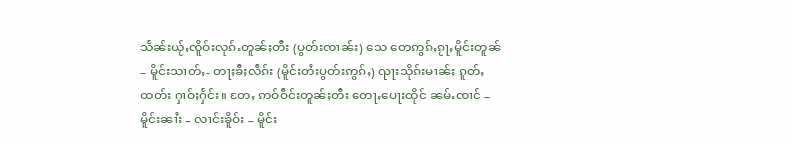သႅၼ်းယႂ်ႇၸိူဝ်းလုၵ်ႉတူၼ်ႈတီး (ပွတ်းၸၢၼ်း) သေ တေဢွၵ်ႇၵႂႃႇမိူင်းတူၼ် – မိူင်းသၢတ်ႇ- တႃႈၶီႈလဵၵ်း (မိူင်းတႆးပွတ်းဢွၵ်ႇ) ၺႃးသိုၵ်းမၢၼ်ႈ ၵူတ်ႇထတ်း ႁၢဝ်ႈႁႅင်း။ တႄႇ ဢဝ်ဝဵင်းတူၼ်ႈတီး တေႃႇပေႃးထိုင် ၼမ်ႉၸၢင် – မိူင်းၼၢႆး – လၢင်းၶိူဝ်း – မိူင်း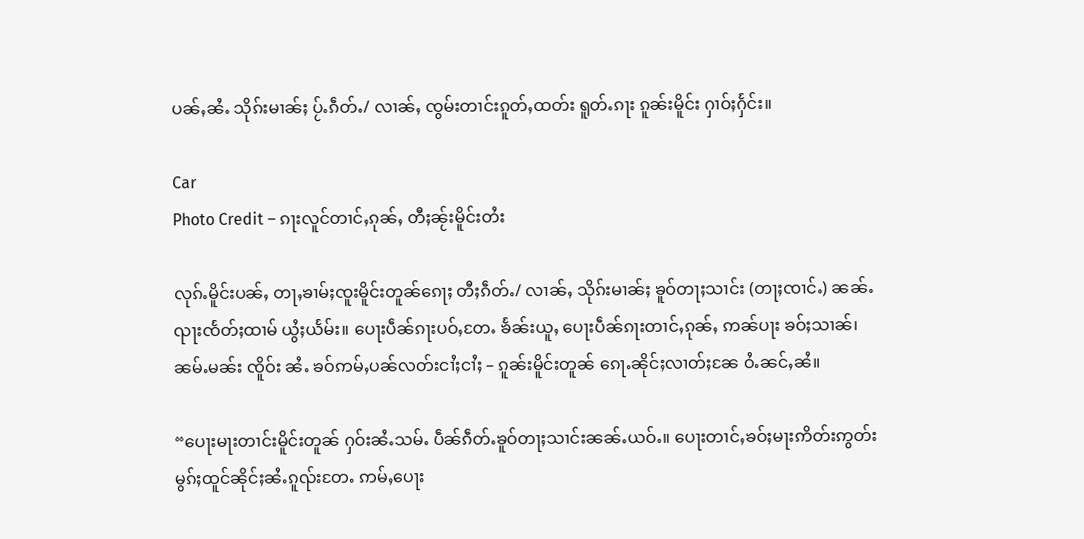ပၼ်ႇၼႆႉ သိုၵ်းမၢၼ်ႈ ပႂ်ႉၵဵတ်ႉ/ လၢၼ်ႇ ၸွမ်းတၢင်းၵူတ်ႇထတ်း ရူတ်ႉၵႃး ၵူၼ်းမိူင်း ႁၢဝ်ႈႁႅင်း။

Car
Photo Credit – ၵႃးလူင်တၢင်ႇၵုၼ်ႇ တီႈၼႂ်းမိူင်းတႆး

လုၵ်ႉမိူင်းပၼ်ႇ တႃႇၶၢမ်ႈၸူးမိူင်းတူၼ်ၵေႃႈ တီႈၵဵတ်ႉ/ လၢၼ်ႇ သိုၵ်းမၢၼ်ႈ ၶူဝ်တႃႈသၢင်း (တႃႈၸၢင်ႉ) ၼၼ်ႉ ၺႃးၸႅတ်ႈထၢမ် ယွႆႈယႅမ်း။ ပေႃးပဵၼ်ၵႃးပဝ်ႇတႄႉ ၶႅၼ်းယူႇ ပေႃးပဵၼ်ၵႃးတၢင်ႇၵုၼ်ႇ ဢၼ်ပႃး ၶဝ်ႈသၢၼ်၊ ၼမ်ႉမၼ်း ၸိူဝ်း ၼႆႉ ၶဝ်ဢမ်ႇပၼ်လတ်းငၢႆႈငၢႆႈ – ၵူၼ်းမိူင်းတူၼ် ၵေႃႉၼိုင်ႈလၢတ်ႈၼႄ ဝႆႉၼင်ႇၼႆ။

“ပေႃးမႃးတၢင်းမိူင်းတူၼ် ႁဝ်းၼႆႉသမ်ႉ ပဵၼ်ၵဵတ်ႉၶူဝ်တႃႈသၢင်းၼၼ်ႉယဝ်ႉ။ ပေႃးတၢင်ႇၶဝ်ႈမႃးဢိတ်းဢွတ်း မွၵ်ႈထူင်ၼိုင်ႈၼႆႉၵူၺ်းတႄႉ ဢမ်ႇပေႃး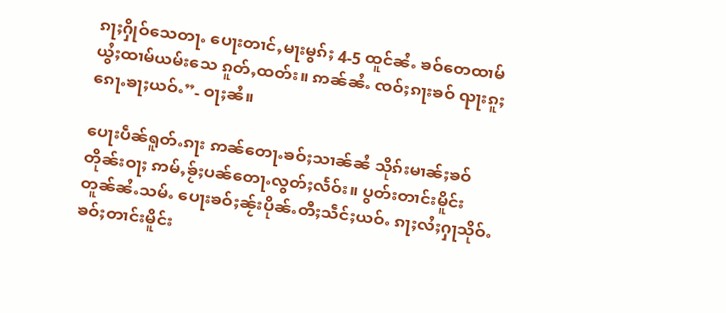ၵႃႈႁိုဝ်သေတႃႉ ပေႃးတၢင်ႇမႃးမွၵ်ႈ 4-5 ထူင်ၼႆႉ ၶဝ်တေထၢမ်ယွႆႈထၢမ်ယမ်းသေ ၵူတ်ႇထတ်း။ ဢၼ်ၼႆႉ ၸဝ်ႈၵႃးၶဝ် ၺႃးၵူႈၵေႃႉၶႃႈယဝ်ႉ”- ဝႃႈၼႆ။

ပေႃးပဵၼ်ရူတ်ႉၵႃး ဢၼ်တေႃႉၶဝ်ႈသၢၼ်ၼႆ သိုၵ်းမၢၼ်ႈၶဝ် တိုၼ်းဝႃႈ ဢမ်ႇၶႂ်ႈပၼ်တေႃႉလွတ်ႈလႅဝ်း။ ပွတ်းတၢင်းမိူင်းတူၼ်ၼႆႉသမ်ႉ ပေႃးၶဝ်ႈၼႂ်းပိုၼ်ႉတီႈသဵင်ႈယဝ်ႉ ၵႃႈလႆႈႁႃသိုဝ်ႉ ၶဝ်ႈတၢင်းမိူင်း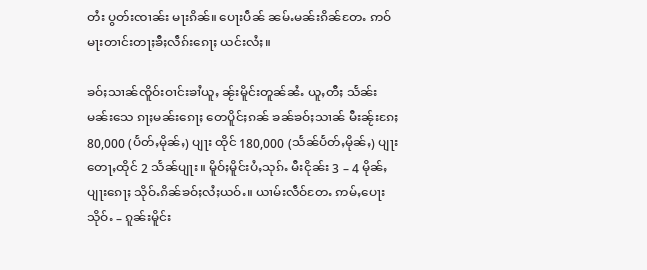တႆး ပွတ်းၸၢၼ်း မႃးၵိၼ်။ ပေႃးပဵၼ် ၼမ်ႉမၼ်းၵိၼ်တႄႉ ဢဝ်မႃးတၢင်းတႃႈၶီႈလဵၵ်းၵေႃႈ ယင်းလႆႈ။

ၶဝ်ႈသၢၼ်ၸိူဝ်းဝၢင်းၶၢႆယူႇ ၼႂ်းမိူင်းတူၼ်ၼႆႉ ယူႇတီႈ သႅၼ်းမၼ်းသေ ၵႃႈမၼ်းၵေႃႈ တေပိူင်ႈၵၼ် ၶၼ်ၶဝ်ႈသၢၼ် မီးၼႂ်းၵႄႈ 80,000 (ပႅတ်ႇမိုၼ်ႇ) ပျႃး ထိုင် 180,000 (သႅၼ်ပႅတ်ႇမိုၼ်ႇ) ပျႃး တေႃႇထိုင် 2 သႅၼ်ပျႃး။ မိူဝ်ႈမိူင်းပႆႇသုၵ်ႉ မီးငိုၼ်း 3 – 4 မိုၼ်ႇပျႃးၵေႃႈ သိုဝ်ႉၵိၼ်ၶဝ်ႈလႆႈယဝ်ႉ။ ယၢမ်းလဵဝ်တႄႉ ဢမ်ႇပေႃးသိုဝ်ႉ – ၵူၼ်းမိူင်း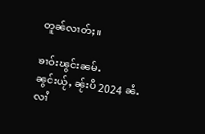တူၼ်လၢတ်ႈ။

ၶၢဝ်းၽွင်းၼမ်ႉၼွင်းယႂ်ႇ ၼႂ်းပီ 2024 ၼႆႉ လၢႆ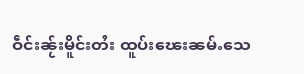ဝဵင်းၼႂ်းမိူင်းတႆး ထူပ်းၽေးၼမ်ႉသေ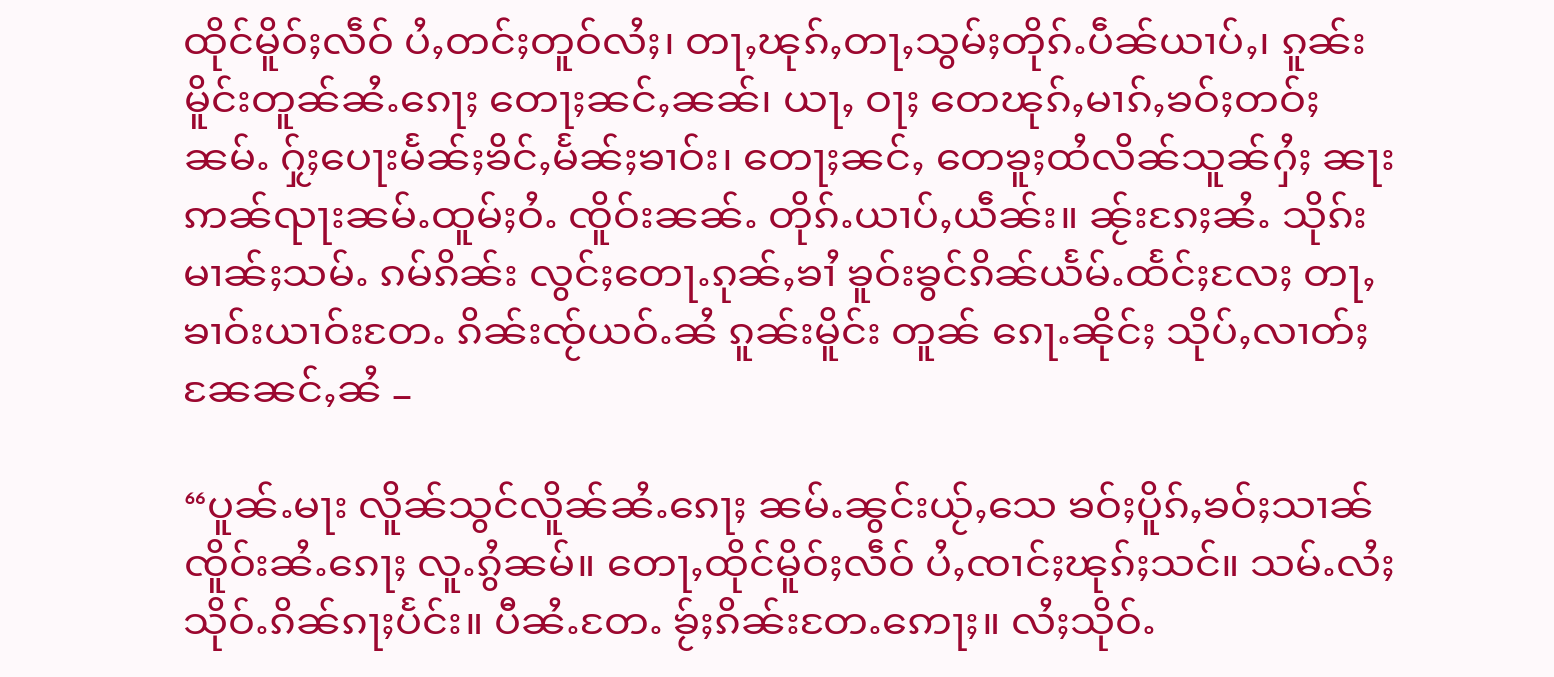ထိုင်မိူဝ်ႈလဵဝ် ပႆႇတင်ႈတူဝ်လႆႈ၊ တႃႇၽုၵ်ႇတႃႇသွမ်ႈတိုၵ်ႉပဵၼ်ယၢပ်ႇ၊ ၵူၼ်းမိူင်းတူၼ်ၼႆႉၵေႃႈ တေႃႈၼင်ႇၼၼ်၊ ယႃႇ ဝႃႈ တေၽုၵ်ႇမၢၵ်ႇၶဝ်ႈတဝ်ႈၼမ်ႉ ႁႂ်ႈပေႃးမႅၼ်ႈၶိင်ႇမႅၼ်ႈၶၢဝ်း၊ တေႃႈၼင်ႇ တေၶူႈထႆလိၼ်သူၼ်ႁႆႈ ၼႃး ဢၼ်ၺႃးၼမ်ႉထူမ်ႈဝႆႉ ၸိူဝ်းၼၼ်ႉ တိုၵ်ႉယၢပ်ႇယဵၼ်း။ ၼႂ်းၵႄႈၼႆႉ သိုၵ်းမၢၼ်ႈသမ်ႉ ၵမ်ၵိၼ်း လွင်ႈတေႃႉၵုၼ်ႇၶၢႆ ၶူဝ်းၶွင်ၵိၼ်ယႅမ်ႉထႅင်ႈလႄႈ တႃႇၶၢဝ်းယၢဝ်းတႄႉ ၵိၼ်းၸႂ်ယဝ်ႉၼႆ ၵူၼ်းမိူင်း တူၼ် ၵေႃႉၼိုင်ႈ သိုပ်ႇလၢတ်ႈၼႄၼင်ႇၼႆ –

“ပူၼ်ႉမႃး လိူၼ်သွင်လိူၼ်ၼႆႉၵေႃႈ ၼမ်ႉၼွင်းယႂ်ႇသေ ၶဝ်ႈပိူၵ်ႇၶဝ်ႈသၢၼ် ၸိူဝ်းၼႆႉၵေႃႈ လူႉၵွႆၼမ်။ တေႃႇထိုင်မိူဝ်ႈလဵဝ် ပႆႇၸၢင်ႈၽုၵ်ႈသင်။ သမ်ႉလႆႈသိုဝ်ႉၵိၼ်ၵႃႈပႅင်း။ ပီၼႆႉတႄႉ ၶႂ်ႈၵိၼ်းတႄႉဢေႃႈ။ လႆႈသိုဝ်ႉ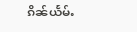ၵိၼ်ယႅမ်ႉ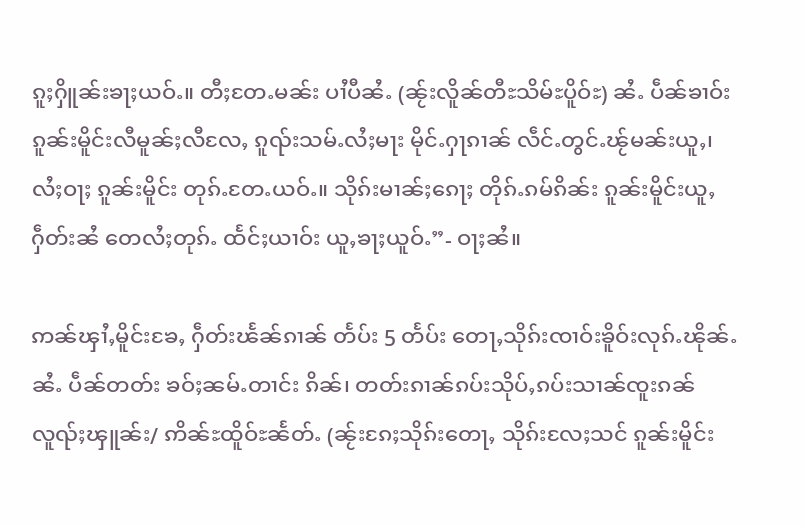ၵူႈႁိူၼ်းၶႃႈယဝ်ႉ။ တီႈတႄႉမၼ်း ပၢႆပီၼႆႉ (ၼႂ်းလိူၼ်တီႊသိမ်ႊပိူဝ်ႊ) ၼႆႉ ပဵၼ်ၶၢဝ်း ၵူၼ်းမိူင်းလီမူၼ်ႈလီလႄႇ ၵူၺ်းသမ်ႉလႆႈမႃး မိုင်ႉႁႃၵၢၼ် လဵင်ႉတွင်ႉၽႂ်မၼ်းယူႇ၊ လႆႈဝႃႈ ၵူၼ်းမိူင်း တုၵ်ႉတႄႉယဝ်ႉ။ သိုၵ်းမၢၼ်ႈၵေႃႈ တိုၵ်ႉၵမ်ၵိၼ်း ၵူၼ်းမိူင်းယူႇ ႁဵတ်းၼႆ တေလႆႈတုၵ်ႉ ထႅင်ႈယၢဝ်း ယူႇၶႃႈယူဝ်ႉ”- ဝႃႈၼႆ။

ဢၼ်ၾၢႆႇမိူင်းၶႄႇ ႁဵတ်းၽႅၼ်ၵၢၼ် တႅပ်း 5 တႅပ်း တေႃႇသိုၵ်းၸၢဝ်းၶိူဝ်းလုၵ်ႉၽိုၼ်ႉၼႆႉ ပဵၼ်တတ်း ၶဝ်ႈၼမ်ႉတၢင်း ၵိၼ်၊ တတ်းၵၢၼ်ၵပ်းသိုပ်ႇၵပ်းသၢၼ်ၸူးၵၼ် လူၺ်ႈၾူၼ်း/ ဢိၼ်ႊထိူဝ်ႊၼႅတ်ႉ (ၼႂ်းၵႄႈသိုၵ်းတေႃႇ သိုၵ်းလႄႈသင် ၵူၼ်းမိူင်း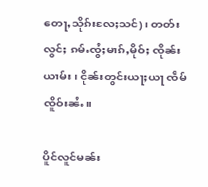တေႃႇသိုၵ်းလႄႈသင်)၊ တတ်းလွင်ႈ ၵမ်ႉၸွႆႈမၢၵ်ႇမိုဝ်ႈ ၸိုၼ်းယၢမ်း၊ ငိုၼ်းတွင်းယႃႈယႃ ၸဵမ်ၸိူဝ်းၼႆႉ။

ပိူင်လူင်မၼ်း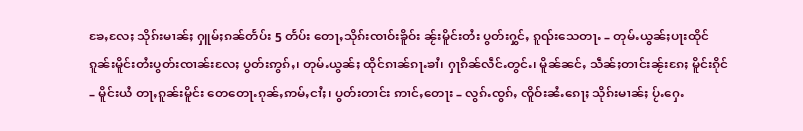ၶႄႇလႄႈ သိုၵ်းမၢၼ်ႈ ႁူမ်ႈၵၼ်တႅပ်း 5 တႅပ်း တေႃႇသိုၵ်းၸၢဝ်းၶိူဝ်း ၼႂ်းမိူင်းတႆး ပွတ်းႁွင်ႇ ၵူၺ်းသေတႃႉ – တုမ်ႉယွၼ်ႈပႃးထိုင် ၵူၼ်းမိူင်းတႆးပွတ်းၸၢၼ်းလႄႈ ပွတ်းဢွၵ်ႇ၊ တုမ်ႉယွၼ်ႈ ထိုင်ၵၢၼ်ၵႃႉၶၢႆ၊ ႁႃၵိၼ်လဵင်ႉတွင်ႉ၊ မိူၼ်ၼင်ႇ သဵၼ်ႈတၢင်းၼႂ်းၵႄႈ မိူင်းၵိုင် – မိူင်းယႆ တႃႇၵူၼ်းမိူင်း တေတေႃႉၵုၼ်ႇဢမ်ႇငၢႆႈ၊ ပွတ်းတၢင်း ဢၢင်ႇတေႃး – လွၵ်ႉၸွၵ်ႇ ၸိူဝ်းၼႆႉၵေႃႈ သိုၵ်းမၢၼ်ႈ ပႂ်ႉႁေႉ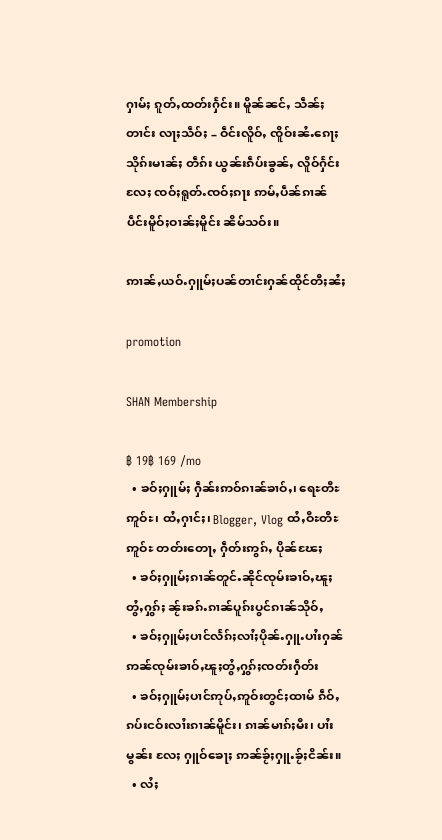ႁၢမ်ႈ ၵူတ်ႇထတ်းႁႅင်း။ မိူၼ်ၼင်ႇ သဵၼ်ႈတၢင်း လႃႈသဵဝ်ႈ – ဝဵင်းလိူဝ်ႇ ၸိူဝ်းၼႆႉၵေႃႈ သိုၵ်းမၢၼ်ႈ တဵၵ်း ယွၼ်းၵဵပ်းၶွၼ်ႇ လိူဝ်ႁႅင်းလႄႈ ၸဝ်ႈရူတ်ႉၸဝ်ႈၵႃး ဢမ်ႇပဵၼ်ၵၢၼ် ပဵင်းမိူဝ်ႈဝၢၼ်ႈမိူင်း ၼိမ်သဝ်း။

ဢၢၼ်ႇယဝ်ႉႁူမ်ႈပၼ်တၢင်းႁၼ်ထိုင်တီႈၼႆႈ

promotion

SHAN Membership

฿ 19฿ 169 /mo
  • ၶဝ်ႈႁူမ်ႈ ႁဵၼ်းဢဝ်ၵၢၼ်ၶၢဝ်ႇ၊ ရေႊတီႊဢူဝ်ႊ၊ ထႆႇႁၢင်ႈ၊ Blogger, Vlog ထႆႇဝီႊတီႊဢူဝ်ႊ တတ်းတေႃႇ ႁဵတ်းဢွၵ်ႇ ပိုၼ်ၽႄႈ
  • ၶဝ်ႈႁူမ်ႈၵၢၼ်တူင်ႉၼိုင်ၸုမ်းၶၢဝ်ႇၽူႈတွႆႇႁွၵ်ႈ ၼႂ်းၶၵ်ႉၵၢၼ်ပူၵ်းပွင်ၵၢၼ်သိုဝ်ႇ
  • ၶဝ်ႈႁူမ်ႈပၢင်လႅၵ်ႈလၢႆႈပိုၼ်ႉႁူႉပၢႆးႁၼ် ဢၼ်ၸုမ်းၶၢဝ်ႇၽူႈတွႆႇႁွၵ်ႈၸတ်းႁဵတ်း
  • ၶဝ်ႈႁူမ်ႈပၢင်ဢုပ်ႇဢူဝ်းတွင်ႈထၢမ် ၵဵဝ်ႇၵပ်းငဝ်းလၢႆးၵၢၼ်မိူင်း၊ ၵၢၼ်မၢၵ်ႈမီး၊ ပၢႆးမွၼ်း လႄႈ ႁူဝ်ၶေႃႈ ဢၼ်ၶႂ်ႈႁူႉၶႂ်ႈငိၼ်း။
  • လႆႈ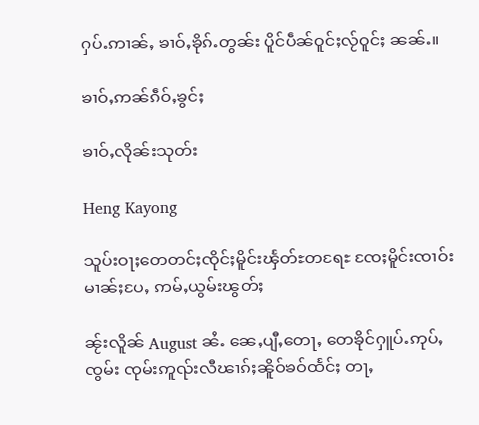ႁပ်ႉဢၢၼ်ႇ ၶၢဝ်ႇၶိုၵ်ႉတွၼ်း ပိူင်ပဵၼ်ဝူင်ႈလႂ်ဝူင်ႈ ၼၼ်ႉ။

ၶၢဝ်ႇဢၼ်ၵဵဝ်ႇၶွင်ႈ

ၶၢဝ်ႇလိုၼ်းသုတ်း

Heng Kayong

သူပ်းဝႃႈတေတင်ႈၸိုင်ႈမိူင်းၾႅတ်ႊတရႄႊ ၸႄႈမိူင်းၸၢဝ်းမၢၼ်ႈပႄႇ ဢမ်ႇယွမ်းၽွတ်ႈ

ၼႂ်းလိူၼ် August ၼႆႉ ၼေႇပျီႇတေႃႇ တေၶိုင်ႁူပ်ႉဢုပ်ႇၸွမ်း ၸုမ်းဢူၺ်းလီၽၢၵ်ႈၼိူဝ်ၶဝ်ထႅင်ႈ တႃႇ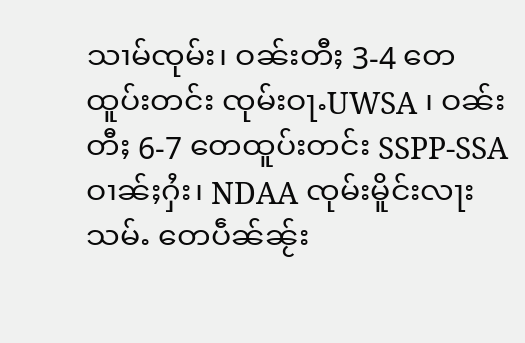သၢမ်ၸုမ်း၊ ဝၼ်းတီႈ 3-4 တေထူပ်းတင်း ၸုမ်းဝႃႉUWSA ၊ ဝၼ်းတီႈ 6-7 တေထူပ်းတင်း SSPP-SSA ဝၢၼ်ႈႁႆး၊ NDAA ၸုမ်းမိူင်းလႃးသမ်ႉ တေပဵၼ်ၼႂ်း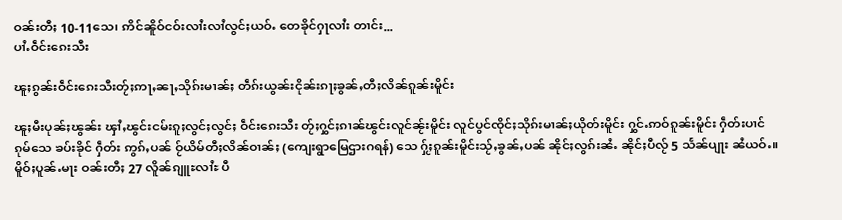ဝၼ်းတီႈ 10-11သေ၊ ဢိင်ၼိူဝ်ငဝ်းလၢႆးလၢႆလွင်ႈယဝ်ႉ တေၶိုင်ႁႃလၢႆး တၢင်း...
ပၢႆႉဝဵင်းၵေးသီး

ၽူႈၵွၼ်းဝဵင်းၵေးသီးတႂ်ႈဢႃႇၼႃႇသိုၵ်းမၢၼ်ႈ တဵၵ်းယွၼ်းငိုၼ်းၵႃႈၶွၼ်ႇတီႈလိၼ်ၵူၼ်းမိူင်း

ၽူႈမီးပုၼ်ႈၽွၼ်း ၾၢႆႇၽွင်းငမ်းၵူႈလွင်ႈလွင်ႈ ဝဵင်းၵေးသီး တႂ်ႈႁွင်ႈၵၢၼ်ၽွင်းလူင်ၼႂ်းမိူင်း လူင်ပွင်ၸိုင်ႈသိုၵ်းမၢၼ်ႈယိုတ်းမိူင်း ႁွင်ႉဢဝ်ၵူၼ်းမိူင်း ႁဵတ်းပၢင်ၵုမ်သေ ၶပ်းၶိုင် ႁဵတ်း ဢွၵ်ႇပၼ် ဝႂ်ယိမ်တီႈလိၼ်ဝၢၼ်ႈ (ကျေးရွာမြေဌားဂရန်) သေ ႁႂ်ႈၵူၼ်းမိူင်းသႂ်ႇၶွၼ်ႇပၼ် ၼိုင်ႈလွၵ်းၼႆႉ ၼိုင်ႈပီလႂ် 5 သႅၼ်ပျႃး ၼႆယဝ်ႉ။ မိူဝ်ႈပူၼ်ႉမႃး ဝၼ်းတီႈ 27 လိူၼ်ၵျူႊလၢႆႊ ပီ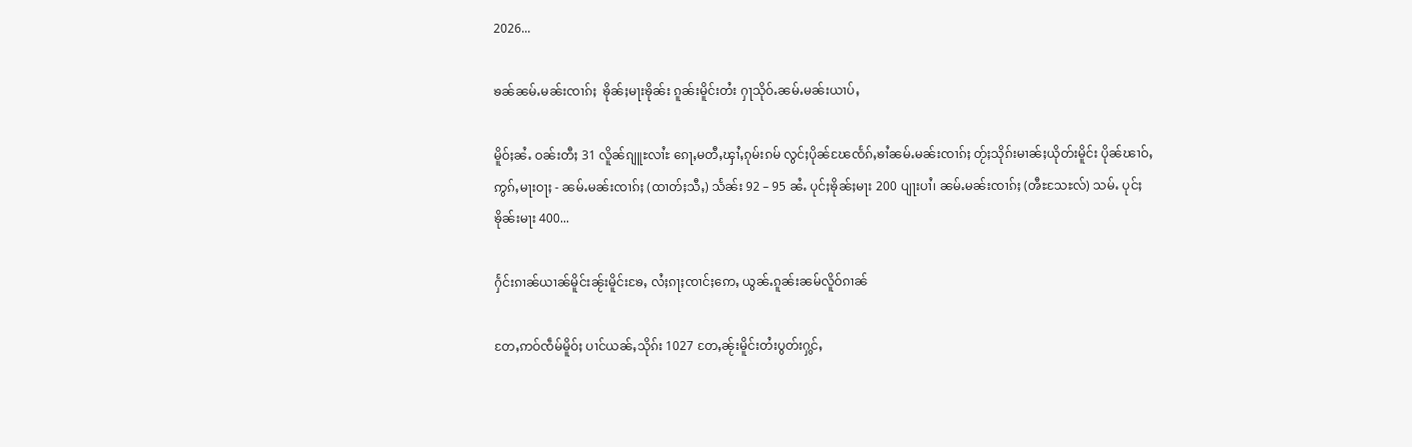2026...

ၶၼ်ၼမ်ႉမၼ်းၸၢၵ်ႈ  ၶိုၼ်ႈမႃးၶိုၼ်း ၵူၼ်းမိူင်းတႆး ႁႃသိုဝ်ႉၼမ်ႉမၼ်းယၢပ်ႇ

မိူဝ်ႈၼႆႉ ဝၼ်းတီႈ 31 လိူၼ်ၵျူႊလၢႆႊ ၵေႃႇမတီႇၾၢႆႇၵုမ်းၵမ် လွင်ႈပိုၼ်ၽႄၸႅၵ်ႇၶၢႆၼမ်ႉမၼ်းၸၢၵ်ႈ တႂ်ႈသိုၵ်းမၢၼ်ႈယိုတ်းမိူင်း ပိုၼ်ၽၢဝ်ႇဢွၵ်ႇမႃးဝႃႈ - ၼမ်ႉမၼ်းၸၢၵ်ႈ (ထၢတ်ႈသီႇ) သႅၼ်း 92 – 95 ၼႆႉ ပုင်ႈၶိုၼ်ႈမႃး 200 ပျႃးပၢႆ၊ ၼမ်ႉမၼ်းၸၢၵ်ႈ (ၻီႊသႄႊလ်) သမ်ႉ ပုင်ႈၶိုၼ်းမႃး 400...

ႁႅင်းၵၢၼ်ယၢၼ်မိူင်းၼႂ်းမိူင်းၶႄႇ လႆႈၵႃႈၸၢင်ႈဢေႇ ယွၼ်ႉၵူၼ်းၼမ်လိူဝ်ၵၢၼ်

တႄႇဢဝ်ၸဵမ်မိူဝ်ႈ ပၢင်ယၼ်ႇသိုၵ်း 1027 တႄႇၼႂ်းမိူင်းတႆးပွတ်းႁွင်ႇ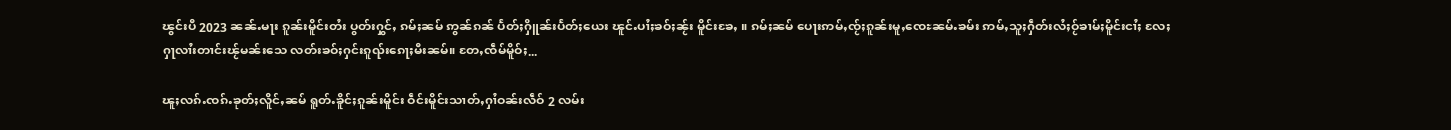ၽွင်းပီ 2023 ၼၼ်ႉမႃး ၵူၼ်းမိူင်းတႆး ပွတ်းႁွင်ႇ ၵမ်ႈၼမ် ဢွၼ်ၵၼ် ပႅတ်ႈႁိူၼ်းပႅတ်ႈယေး ၽူင်ႉပၢႆႈၶဝ်ႈၼႂ်း မိူင်းၶႄႇ ။ ၵမ်ႈၼမ် ပေႃးဢမ်ႇၸႂ်ႈၵူၼ်းမူႇၸေႊၼမ်ႉၶမ်း ဢမ်ႇသူႈႁဵတ်းလႆႈဝႂ်ၶၢမ်ႈမိူင်းငၢႆႈ လႄႈ ႁႃလၢႆးတၢင်းၽႂ်မၼ်းသေ လတ်းၶဝ်ႈႁင်းၵူၺ်းၵေႃႈမီးၼမ်။ တႄႇၸဵမ်မိူဝ်ႈ...

ၽူႈလၵ်ႉၸၵ်ႉၶုတ်ႈလိူင်ႇၼမ် ရူတ်ႉၶိူင်ႈၵူၼ်းမိူင်း ဝဵင်းမိူင်းသၢတ်ႇႁၢႆဝၼ်းလဵဝ် 2 လမ်း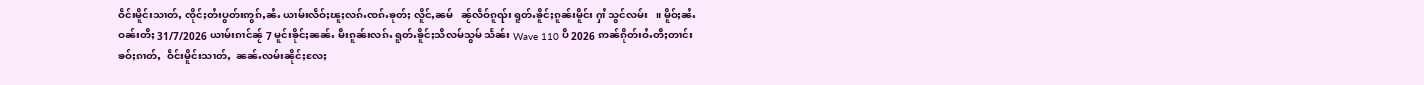ဝဵင်းမိူင်းသၢတ်ႇ ၸိုင်ႈတႆးပွတ်းဢွၵ်ႇၼႆႉ ယၢမ်းလဵဝ်ႈၽူႈလၵ်ႉၸၵ်ႉၶုတ်ႈ လိူင်ႇၼမ်   ၼႂ်လဵဝ်ၵူၺ်း ရူတ်ႉၶိူင်ႈၵူၼ်းမိူင်း ႁၢႆ သွင်လမ်း   ။ မိူဝ်ႈၼႆႉဝၼ်းတီႈ 31/7/2026 ယၢမ်းၵၢင်ၼႂ် 7 မူင်းၶိုင်ႈၼၼ်ႉ မီးၵူၼ်းလၵ်ႉ ရူတ်ႉၶိူင်ႈသီလမ်သွမ် သႅၼ်း Wave 110 ပီ 2026 ဢၼ်ၵိုတ်းဝႆႉတီႈတၢင်းၶဝ်ႈၵၢတ်ႇ  ဝဵင်းမိူင်းသၢတ်ႇ  ၼၼ်ႉလမ်းၼိုင်ႈလႄႈ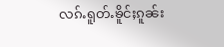လၵ်ႉရူတ်ႉၶိူင်ႈၵူၼ်း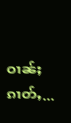ဝၢၼ်ႈၵၢတ်ႇ...